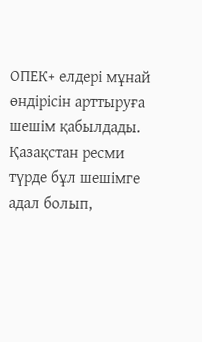ОПЕК+ елдері мұнай өндірісін арттыруға шешім қабылдады. Қазақстан ресми түрде бұл шешімге адал болып,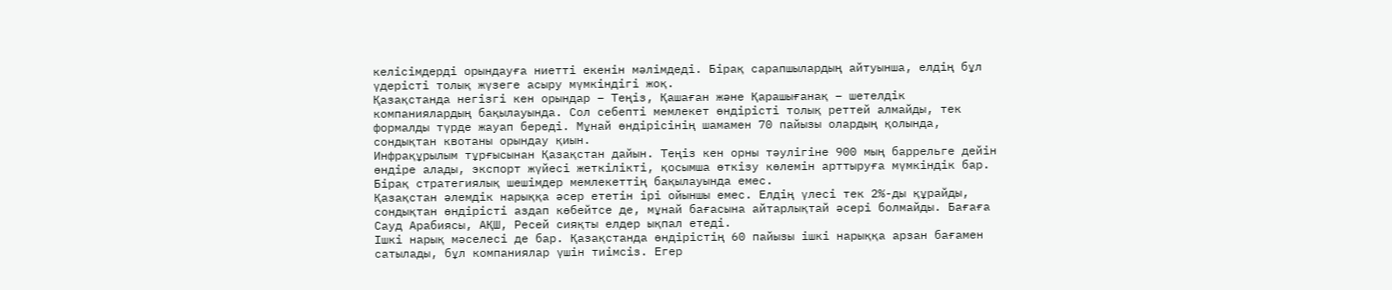келісімдерді орындауға ниетті екенін мәлімдеді. Бірақ сарапшылардың айтуынша, елдің бұл үдерісті толық жүзеге асыру мүмкіндігі жоқ.
Қазақстанда негізгі кен орындар – Теңіз, Қашаған және Қарашығанақ – шетелдік компаниялардың бақылауында. Сол себепті мемлекет өндірісті толық реттей алмайды, тек формалды түрде жауап береді. Мұнай өндірісінің шамамен 70 пайызы олардың қолында, сондықтан квотаны орындау қиын.
Инфрақұрылым тұрғысынан Қазақстан дайын. Теңіз кен орны тәулігіне 900 мың баррельге дейін өндіре алады, экспорт жүйесі жеткілікті, қосымша өткізу көлемін арттыруға мүмкіндік бар. Бірақ стратегиялық шешімдер мемлекеттің бақылауында емес.
Қазақстан әлемдік нарыққа әсер ететін ірі ойыншы емес. Елдің үлесі тек 2%-ды құрайды, сондықтан өндірісті аздап көбейтсе де, мұнай бағасына айтарлықтай әсері болмайды. Бағаға Сауд Арабиясы, АҚШ, Ресей сияқты елдер ықпал етеді.
Ішкі нарық мәселесі де бар. Қазақстанда өндірістің 60 пайызы ішкі нарыққа арзан бағамен сатылады, бұл компаниялар үшін тиімсіз. Егер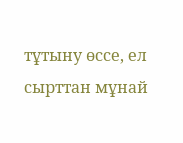тұтыну өссе, ел сырттан мұнай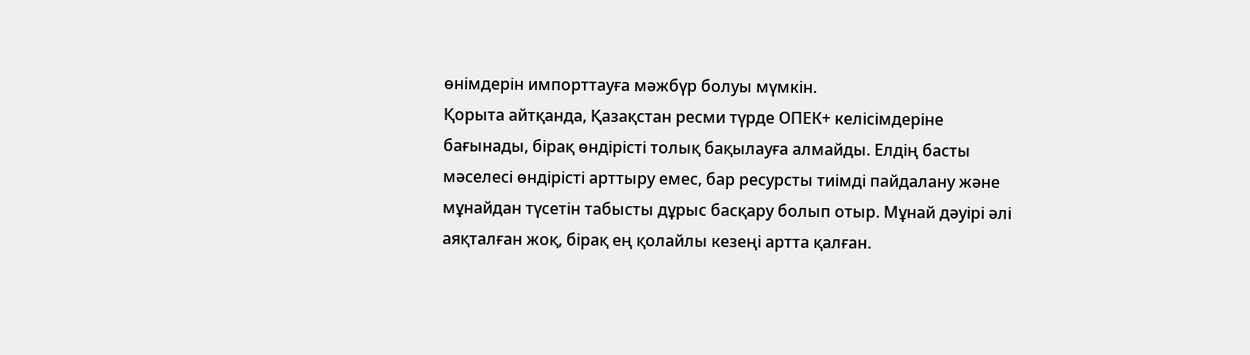өнімдерін импорттауға мәжбүр болуы мүмкін.
Қорыта айтқанда, Қазақстан ресми түрде ОПЕК+ келісімдеріне бағынады, бірақ өндірісті толық бақылауға алмайды. Елдің басты мәселесі өндірісті арттыру емес, бар ресурсты тиімді пайдалану және мұнайдан түсетін табысты дұрыс басқару болып отыр. Мұнай дәуірі әлі аяқталған жоқ, бірақ ең қолайлы кезеңі артта қалған.